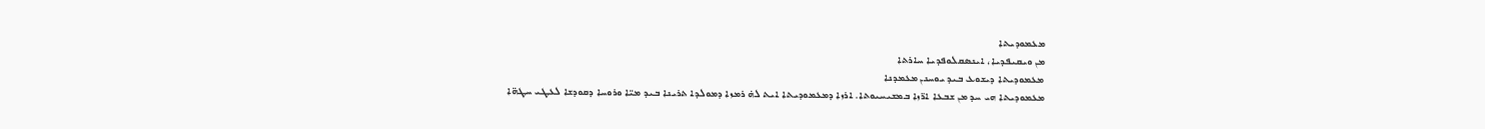ܡܥܡܘܕܝܬܐ
ܡܢ ܘܝܩܝܦܕܝܐ، ܐܝܢܣܩܠܘܦܕܝܐ ܚܐܪܬܐ
ܡܥܡܘܕܝܬܐ ܕܝܫܘܥ ܒܝܕ ܝܘܚܢܢ ܡܥܡܕܢܐ
ܡܥܡܘܕܝܬܐ ܗܝ ܚܕ ܡܢ ܫܒܥܐ ܐܪ̈ܙܐ ܒܡܫܝܚܝܘܬܐ. ܐܪܙܐ ܕܡܥܡܘܕܝܬܐ ܐܝܬ ܠܗ̇ ܪܡܙܐ ܕܡܘܠܕܐ ܬܪܝܢܐ ܒܝܕ ܡܝ̈ܐ ܘܪܘܚܐ ܕܩܘܕܫܐ ܠܥܛܝ ܚܛܗ̈ܐ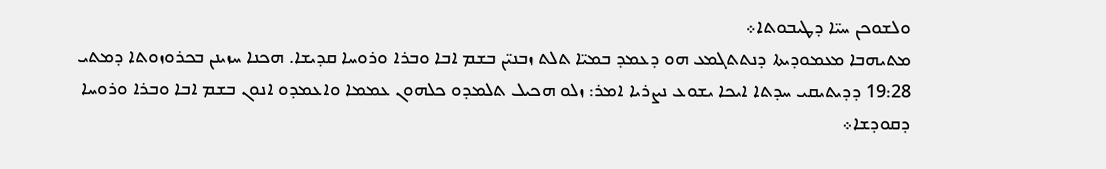ܘܠܫܘܟܢ ܚܝ̈ܐ ܕܛܝܒܘܬܐ܀
ܡܬܝܗܒܐ ܡܥܡܘܕܝܬܐ ܕܢܬܬܓܡܥ ܗܘ ܕܥܡܕ ܒܡܝ̈ܐ ܬܠܬ ܙܒܢܝ̈ܢ ܒܫܡ ܐܒܐ ܘܒܪܐ ܘܪܘܚܐ ܩܕܝܫܐ. ܗܟܢܐ ܚܙܝܢܢ ܒܟܪܘܙܘܬܐ ܕܡܬܝ 19:28 ܕܕܝܬܝܩܝ ܚܕܬܐ ܐܝܟܐ ܝܫܘܥ ܢܨܪܝܐ ܐܡܪ: ܙܠܘ ܗܟܝܠ ܬܠܡܕܘ ܟܠܗܘܢ ܥܡܡܐ ܘܐܥܡܕܘ ܐܢܘܢ ܒܫܡ ܐܒܐ ܘܒܪܐ ܘܪܘܚܐ ܕܩܘܕܫܐ܀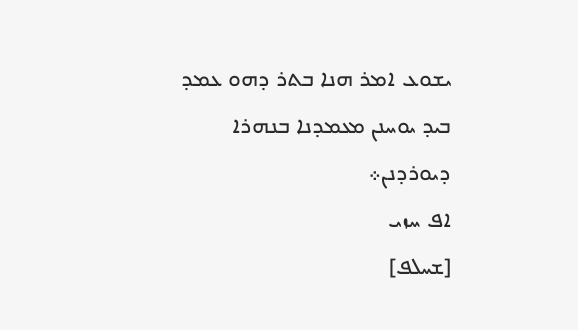ܝܫܘܥ ܐܡܪ ܗܢܐ ܒܬܪ ܕܗܘ ܥܡܕ ܒܝܕ ܝܘܚܢܢ ܡܥܡܕܢܐ ܒܢܗܪܐ ܕܝܘܪܕܢܢ܀
ܐܦ ܚܙܝ
[ܫܚܠܦ]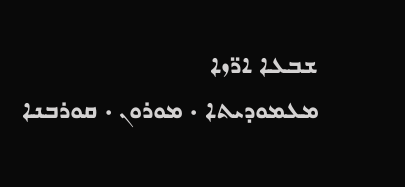ܫܒܥܐ ܐܪ̈ܙܐ
ܡܥܡܘܕܝܬܐ · ܡܘܪܘܢ · ܩܘܪܒܢܐ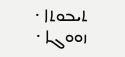ܬܝܒܘܬܐ · ܙܘܘܓܐ ·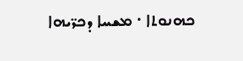ܟܗܢܘܬܐ · ܡܫܚܐ ܕܟܪ̈ܝܗܐ